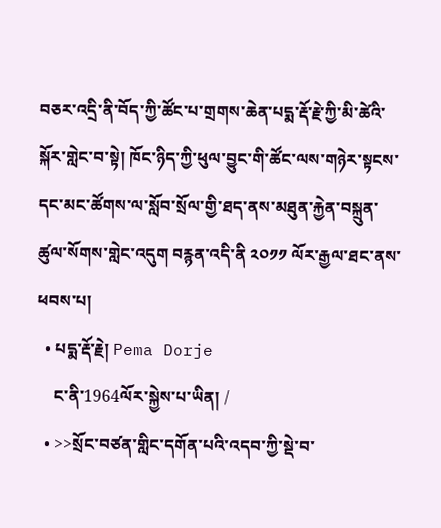བཅར་འདྲི་ནི་བོད་ཀྱི་ཚོང་པ་གྲགས་ཆེན་པདྨ་རྡོ་རྗེ་ཀྱི་མི་ཚེའི་སྐོར་གླེང་བ་སྟེ། ཁོང་ཉིད་ཀྱི་ཕུལ་བྱུང་གི་ཚོང་ལས་གཉེར་སྟངས་དང་མང་ཚོགས་ལ་སློབ་སྲོལ་གྱི་ཐད་ནས་མཐུན་རྐྱེན་བསྐྲུན་ཚུལ་སོགས་གླེང་འདུག བརྙན་འདི་ནི ༢༠༡༡ ལོར་རྒྱལ་ཐང་ནས་ཕབས་པ།
  • པདྨ་རྡོ་རྗེ། Pema Dorje
    ང་ནི་1964ལོར་སྐྱེས་པ་ཡིན། /
  • >>སྲོང་བཙན་གླིང་དགོན་པའི་འདབ་ཀྱི་སྡེ་བ་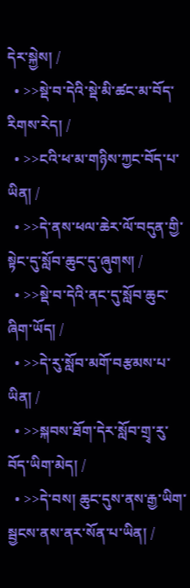དེར་སྐྱེས། /
  • >>སྡེ་བ་དེའི་སྡེ་མི་ཚང་མ་བོད་རིགས་རེད། /
  • >>ངའི་ཕ་མ་གཉིས་ཀྱང་བོད་པ་ཡིན། /
  • >>དེ་ནས་ཕལ་ཆེར་ལོ་བདུན་གྱི་སྟེང་དུ་སློབ་ཆུང་དུ་ཞུགས། /
  • >>སྡེ་བ་དེའི་ནང་དུ་སློབ་ཆུང་ཞིག་ཡོད། /
  • >>དེ་རུ་སློབ་མགོ་བརྩམས་པ་ཡིན། /
  • >>སྐབས་ཐོག་དེར་སློབ་གྲྭ་རུ་བོད་ཡིག་མེད། /
  • >>དེ་བས། ཆུང་དུས་ནས་རྒྱ་ཡིག་སྦྱངས་ནས་ནར་སོན་པ་ཡིན། /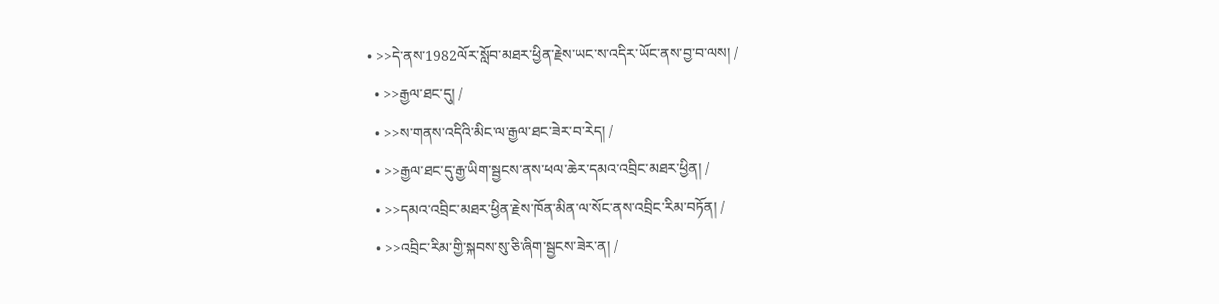• >>དེ་ནས་1982ལོར་སློབ་མཐར་ཕྱིན་རྗེས་ཡང་ས་འདིར་ཡོང་ནས་བྱ་བ་ལས། /
  • >>རྒྱལ་ཐང་དུ། /
  • >>ས་གནས་འདིའི་མིང་ལ་རྒྱལ་ཐང་ཟེར་བ་རེད། /
  • >>རྒྱལ་ཐང་དུ་རྒྱ་ཡིག་སྦྱངས་ནས་ཕལ་ཆེར་དམའ་འབྲིང་མཐར་ཕྱིན། /
  • >>དམའ་འབྲིང་མཐར་ཕྱིན་རྗེས་ཁོན་མིན་ལ་སོང་ནས་འབྲིང་རིམ་བཏོན། /
  • >>འབྲིང་རིམ་གྱི་སྐབས་སུ་ཅི་ཞིག་སྦྱངས་ཟེར་ན། /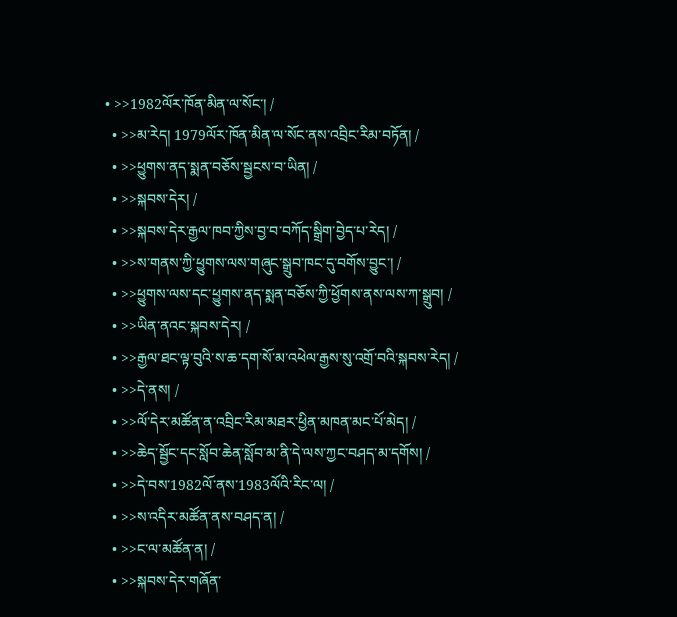• >>1982ལོར་ཁོན་མིན་ལ་སོང་། /
  • >>མ་རེད། 1979ལོར་ཁོན་མིན་ལ་སོང་ནས་འབྲིང་རིམ་བཏོན། /
  • >>ཕྱུགས་ནད་སྨན་བཅོས་སྦྱངས་བ་ཡིན། /
  • >>སྐབས་དེར། /
  • >>སྐབས་དེར་རྒྱལ་ཁབ་ཀྱིས་བྱ་བ་བཀོད་སྒྲིག་བྱེད་པ་རེད། /
  • >>ས་གནས་ཀྱི་ཕྱུགས་ལས་གཞུང་སྒྲུབ་ཁང་དུ་བགོས་བྱུང་། /
  • >>ཕྱུགས་ལས་དང་ཕྱུགས་ནད་སྨན་བཅོས་ཀྱི་ཕྱོགས་ནས་ལས་ཀ་སྒྲུབ། /
  • >>ཡིན་ནའང་སྐབས་དེར། /
  • >>རྒྱལ་ཐང་ལྟ་བུའི་ས་ཆ་དག་སོ་མ་འཕེལ་རྒྱས་སུ་འགྲོ་བའི་སྐབས་རེད། /
  • >>དེ་ནས། /
  • >>ལོ་དེར་མཚོན་ན་འབྲིང་རིམ་མཐར་ཕྱིན་མཁན་མང་པོ་མེད། /
  • >>ཆེད་སྦྱོང་དང་སློབ་ཆེན་སློབ་མ་ནི་དེ་ལས་ཀྱང་བཤད་མ་དགོས། /
  • >>དེ་བས་1982ལོ་ནས་1983ལོའི་རིང་ལ། /
  • >>ས་འདིར་མཚོན་ནས་བཤད་ན། /
  • >>ང་ལ་མཚོན་ན། /
  • >>སྐབས་དེར་གཞོན་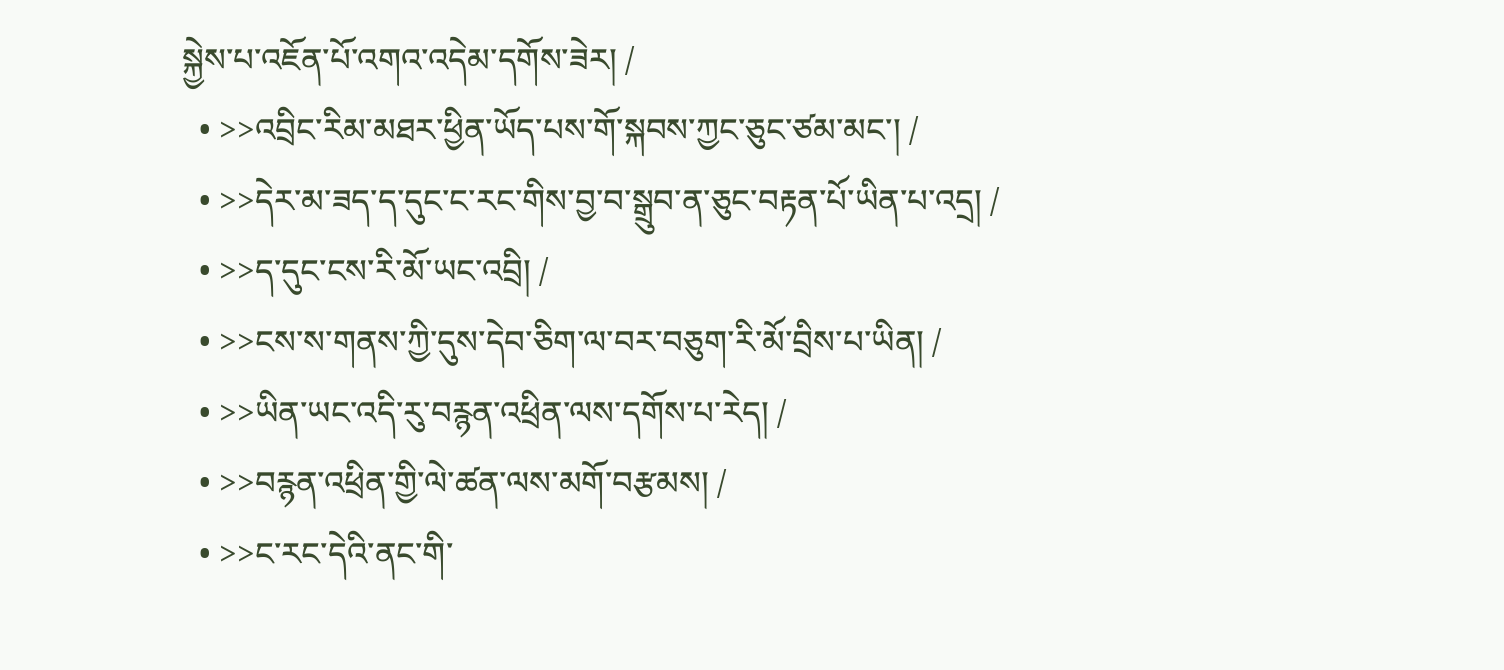སྐྱེས་པ་འཇོན་པོ་འགའ་འདེམ་དགོས་ཟེར། /
  • >>འབྲིང་རིམ་མཐར་ཕྱིན་ཡོད་པས་གོ་སྐབས་ཀྱང་ཅུང་ཙམ་མང་། /
  • >>དེར་མ་ཟད་ད་དུང་ང་རང་གིས་བྱ་བ་སྒྲུབ་ན་ཅུང་བརྟན་པོ་ཡིན་པ་འདྲ། /
  • >>ད་དུང་ངས་རི་མོ་ཡང་འབྲི། /
  • >>ངས་ས་གནས་ཀྱི་དུས་དེབ་ཅིག་ལ་བར་བཅུག་རི་མོ་བྲིས་པ་ཡིན། /
  • >>ཡིན་ཡང་འདི་རུ་བརྙན་འཕྲིན་ལས་དགོས་པ་རེད། /
  • >>བརྙན་འཕྲིན་གྱི་ལེ་ཚན་ལས་མགོ་བརྩམས། /
  • >>ང་རང་དེའི་ནང་གི་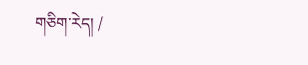གཅིག་རེད། /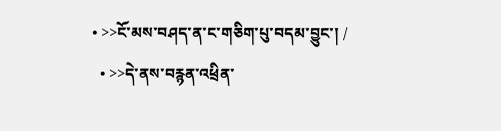• >>ངོ་མས་བཤད་ན་ང་གཅིག་པུ་བདམ་བྱུང་། /
  • >>དེ་ནས་བརྙན་འཕྲིན་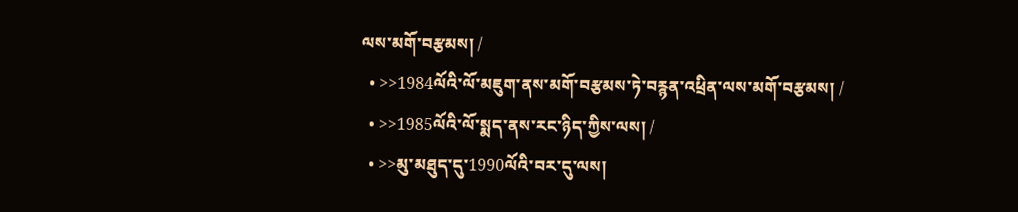ལས་མགོ་བརྩམས། /
  • >>1984ལོའི་ལོ་མཇུག་ནས་མགོ་བརྩམས་ཏེ་བརྙན་འཕྲིན་ལས་མགོ་བརྩམས། /
  • >>1985ལོའི་ལོ་སྨད་ནས་རང་ཉིད་ཀྱིས་ལས། /
  • >>མུ་མཐུད་དུ་1990ལོའི་བར་དུ་ལས།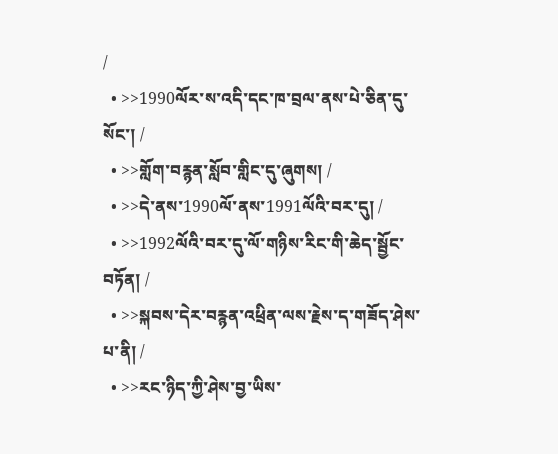/
  • >>1990ལོར་ས་འདི་དང་ཁ་བྲལ་ནས་པེ་ཅིན་དུ་སོང་། /
  • >>གློག་བརྙན་སློབ་གླིང་དུ་ཞུགས། /
  • >>དེ་ནས་1990ལོ་ནས་1991ལོའི་བར་དུ། /
  • >>1992ལོའི་བར་དུ་ལོ་གཉིས་རིང་གི་ཆེད་སྦྱོང་བཏོན། /
  • >>སྐབས་དེར་བརྙན་འཕྲིན་ལས་རྗེས་ད་གཟོད་ཤེས་པ་ནི། /
  • >>རང་ཉིད་ཀྱི་ཤེས་བྱ་ཡིས་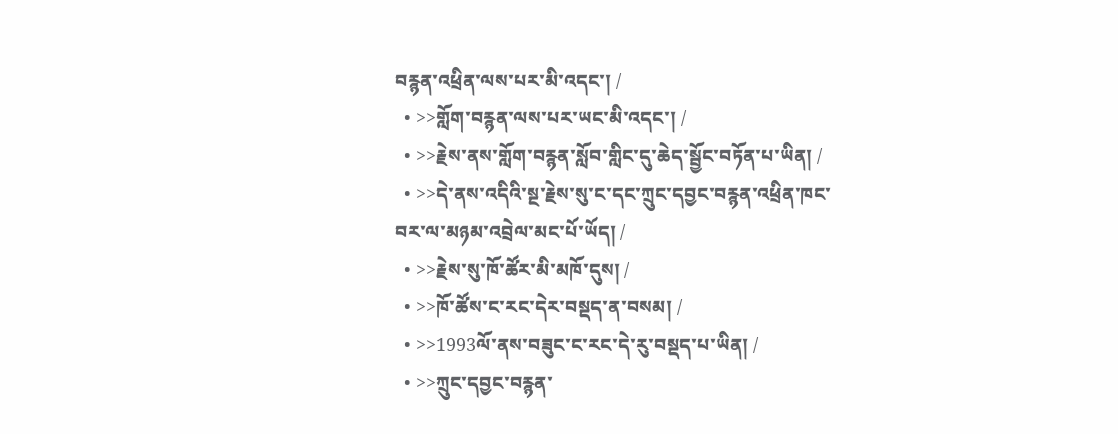བརྙན་འཕྲིན་ལས་པར་མི་འདང་། /
  • >>གློག་བརྙན་ལས་པར་ཡང་མི་འདང་། /
  • >>རྗེས་ནས་གློག་བརྙན་སློབ་གླིང་དུ་ཆེད་སྦྱོང་བཏོན་པ་ཡིན། /
  • >>དེ་ནས་འདིའི་སྔ་རྗེས་སུ་ང་དང་ཀྲུང་དབྱང་བརྙན་འཕྲིན་ཁང་བར་ལ་མཉམ་འབྲེལ་མང་པོ་ཡོད། /
  • >>རྗེས་སུ་ཁོ་ཚོར་མི་མཁོ་དུས། /
  • >>ཁོ་ཚོས་ང་རང་དེར་བསྡད་ན་བསམ། /
  • >>1993ལོ་ནས་བཟུང་ང་རང་དེ་རུ་བསྡད་པ་ཡིན། /
  • >>ཀྲུང་དབྱང་བརྙན་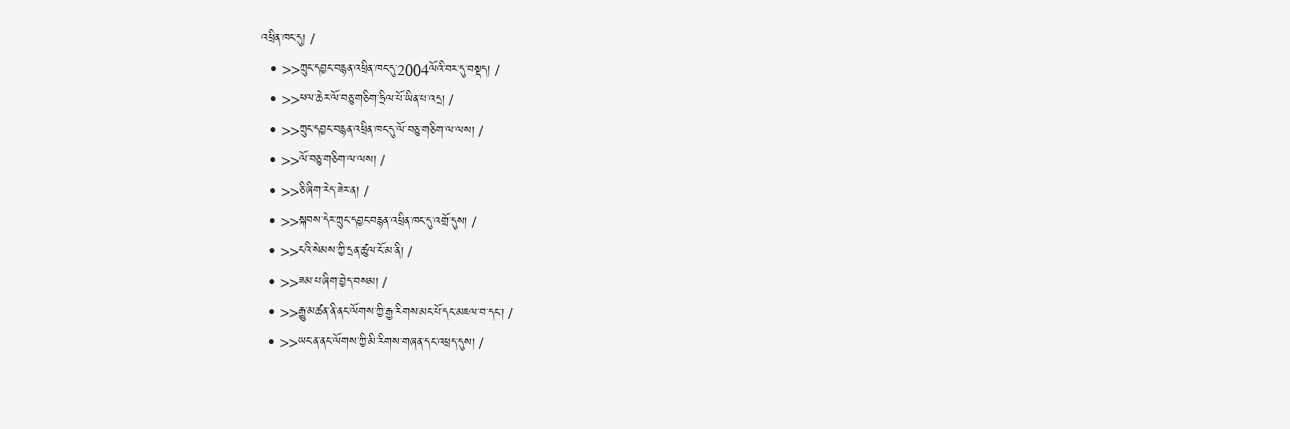འཕྲིན་ཁང་དུ། /
  • >>ཀྲུང་དབྱང་བརྙན་འཕྲིན་ཁང་དུ་2004ལོའི་བར་དུ་བསྡད། /
  • >>ཕལ་ཆེར་ལོ་བཅུ་གཅིག་ཧྲིལ་པོ་ཡིན་པ་འདྲ། /
  • >>ཀྲུང་དབྱང་བརྙན་འཕྲིན་ཁང་དུ་ལོ་བཅུ་གཅིག་ལ་ལས། /
  • >>ལོ་བཅུ་གཅིག་ལ་ལས། /
  • >>ཅི་ཞིག་རེད་ཟེར་ན། /
  • >>སྐབས་དེར་ཀྲུང་དབྱང་བརྙན་འཕྲིན་ཁང་དུ་འགྲོ་དུས། /
  • >>ངའི་སེམས་ཀྱི་དྲན་ཚུལ་ངོ་མ་ནི། /
  • >>ཟམ་པ་ཞིག་བྱེད་བསམ། /
  • >>རྒྱུ་མཚན་ནི་ནང་ལོགས་ཀྱི་རྒྱ་རིགས་མང་པོ་དང་མཇལ་བ་དང་། /
  • >>ཡང་ན་ནང་ལོགས་ཀྱི་མི་རིགས་གཞན་དང་འཕྲད་དུས། /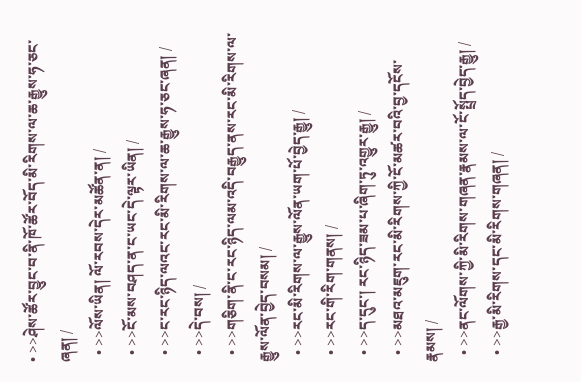• >>ཤེས་ཚོར་བྱུང་བ་ནི་ཁོ་ཚོར་བོད་མི་རིགས་ལ་ཆ་རྒྱུས་ཧ་ཅང་ཞན། /
  • >>ལོས་ཡིན། ལོ་རབས་དེར་མཚོན་ན། /
  • >>ངོ་མས་བཤད་ན་ང་ཡང་དེ་ལྟར་ཡིན། /
  • >>ང་རང་ཉིད་ལའང་རང་མི་རིགས་ལ་ཆ་རྒྱུས་ཧ་ཅང་ཞན། /
  • >>དེ་བས། /
  • >>གཅིག་ནི་ང་རང་ཉིད་ལམ་འདི་བརྒྱུད་ནས་རང་མི་རིགས་ལ་རྒྱུས་ལོན་བྱེད་བསམ། /
  • >>རང་མི་རིགས་ལ་རྒྱུས་ལོན་ཡག་པོ་བྱེད་རྒྱུ། /
  • >>རང་གི་རིག་གནས། /
  • >>ད་དུང་། རང་ཉིད་ཟམ་པ་ཞིག་ཏུ་འགྱུར་རྒྱུ། /
  • >>མཐའ་མཇུག་རང་མི་རིགས་ཀྱི་ངོ་མཚར་བའི་བྱ་དངོས་རྣམས། /
  • >>ནང་ལོགས་ཀྱི་མི་རིགས་གཞན་རྣམས་ལ་ངོ་སྤྲོད་བྱེད་རྒྱུ། /
  • >>རྒྱ་མི་རིགས་དང་མི་རིགས་གཞན། /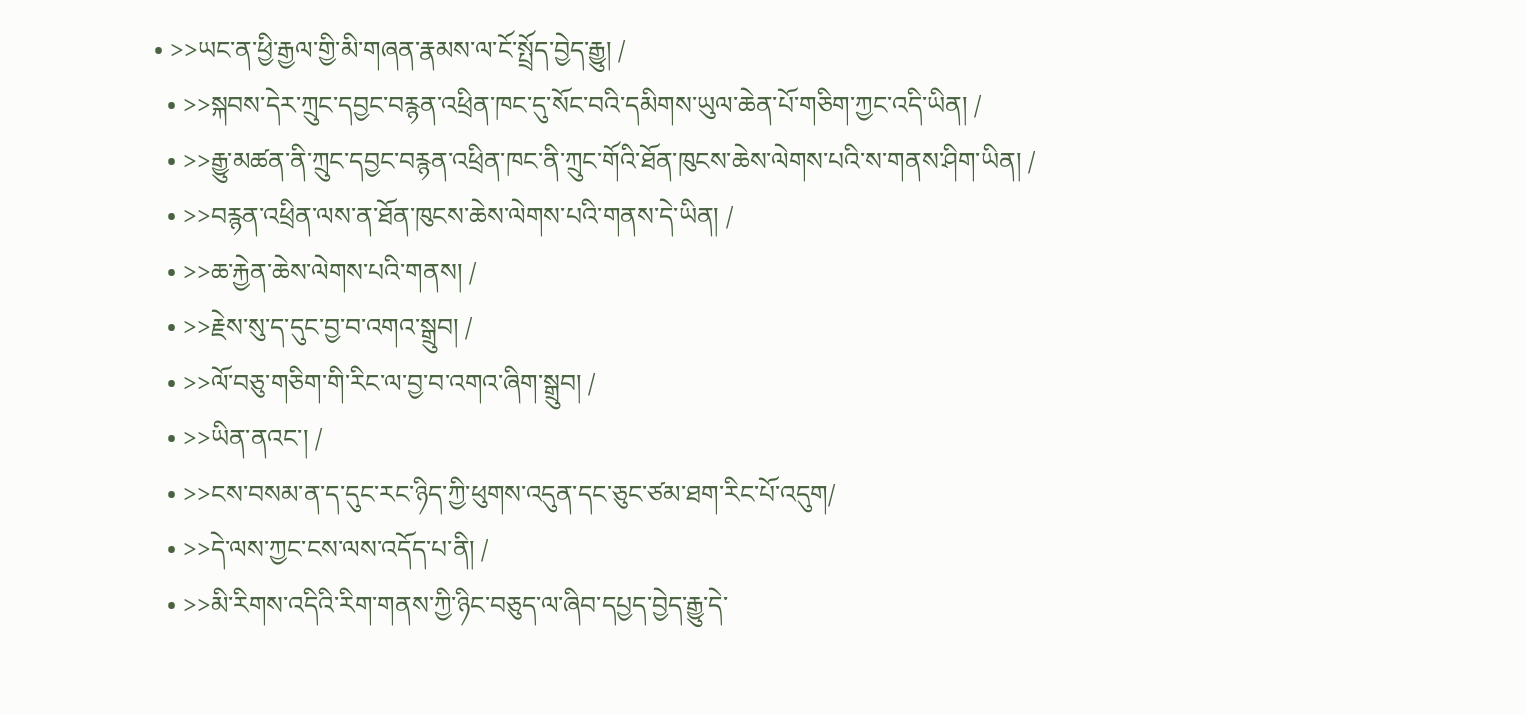• >>ཡང་ན་ཕྱི་རྒྱལ་གྱི་མི་གཞན་རྣམས་ལ་ངོ་སྤྲོད་བྱེད་རྒྱུ། /
  • >>སྐབས་དེར་ཀྲུང་དབྱང་བརྙན་འཕྲིན་ཁང་དུ་སོང་བའི་དམིགས་ཡུལ་ཆེན་པོ་གཅིག་ཀྱང་འདི་ཡིན། /
  • >>རྒྱུ་མཚན་ནི་ཀྲུང་དབྱང་བརྙན་འཕྲིན་ཁང་ནི་ཀྲུང་གོའི་ཐོན་ཁུངས་ཆེས་ལེགས་པའི་ས་གནས་ཤིག་ཡིན། /
  • >>བརྙན་འཕྲིན་ལས་ན་ཐོན་ཁུངས་ཆེས་ལེགས་པའི་གནས་དེ་ཡིན། /
  • >>ཆ་རྐྱེན་ཆེས་ལེགས་པའི་གནས། /
  • >>རྗེས་སུ་ད་དུང་བྱ་བ་འགའ་སྒྲུབ། /
  • >>ལོ་བཅུ་གཅིག་གི་རིང་ལ་བྱ་བ་འགའ་ཞིག་སྒྲུབ། /
  • >>ཡིན་ནའང་། /
  • >>ངས་བསམ་ན་ད་དུང་རང་ཉིད་ཀྱི་ཕུགས་འདུན་དང་ཅུང་ཙམ་ཐག་རིང་པོ་འདུག/
  • >>དེ་ལས་ཀྱང་ངས་ལས་འདོད་པ་ནི། /
  • >>མི་རིགས་འདིའི་རིག་གནས་ཀྱི་ཉིང་བཅུད་ལ་ཞིབ་དཔྱད་བྱེད་རྒྱུ་དེ་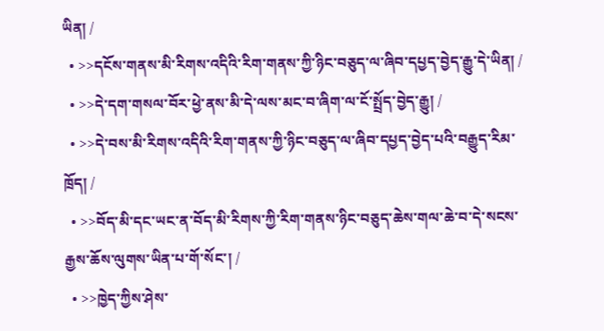ཡིན། /
  • >>དངོས་གནས་མི་རིགས་འདིའི་རིག་གནས་ཀྱི་ཉིང་བཅུད་ལ་ཞིབ་དཔྱད་བྱེད་རྒྱུ་དེ་ཡིན། /
  • >>དེ་དག་གསལ་བོར་ཕྱེ་ནས་མི་དེ་ལས་མང་བ་ཞིག་ལ་ངོ་སྤྲོད་བྱེད་རྒྱུ། /
  • >>དེ་བས་མི་རིགས་འདིའི་རིག་གནས་ཀྱི་ཉིང་བཅུད་ལ་ཞིབ་དཔྱད་བྱེད་པའི་བརྒྱུད་རིམ་ཁྲོད། /
  • >>བོད་མི་དང་ཡང་ན་བོད་མི་རིགས་ཀྱི་རིག་གནས་ཉིང་བཅུད་ཆེས་གལ་ཆེ་བ་དེ་སངས་རྒྱས་ཆོས་ལུགས་ཡིན་པ་གོ་སོང་། /
  • >>ཁྱེད་ཀྱིས་ཤེས་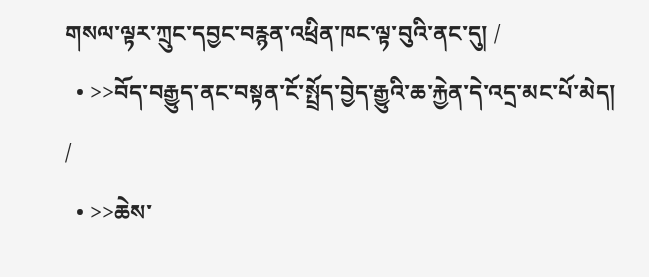གསལ་ལྟར་ཀྲུང་དབྱང་བརྙན་འཕྲིན་ཁང་ལྟ་བུའི་ནང་དུ། /
  • >>བོད་བརྒྱུད་ནང་བསྟན་ངོ་སྤྲོད་བྱེད་རྒྱུའི་ཆ་རྐྱེན་དེ་འདྲ་མང་པོ་མེད། /
  • >>ཆེས་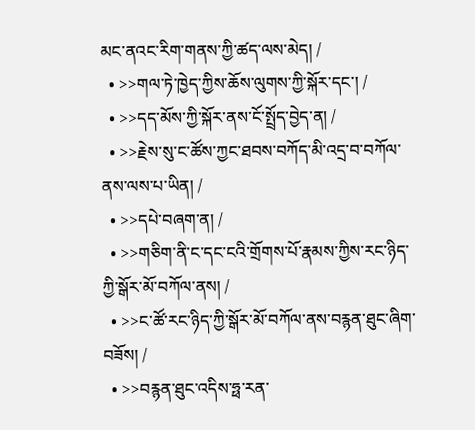མང་ནའང་རིག་གནས་ཀྱི་ཚད་ལས་མེད། /
  • >>གལ་ཏེ་ཁྱེད་ཀྱིས་ཆོས་ལུགས་ཀྱི་སྐོར་དང་། /
  • >>དད་མོས་ཀྱི་སྐོར་ནས་ངོ་སྤྲོད་བྱེད་ན། /
  • >>རྗེས་སུ་ང་ཚོས་ཀྱང་ཐབས་བཀོད་མི་འདྲ་བ་བཀོལ་ནས་ལས་པ་ཡིན། /
  • >>དཔེ་བཞག་ན། /
  • >>གཅིག་ནི་ང་དང་ངའི་གྲོགས་པོ་རྣམས་ཀྱིས་རང་ཉིད་ཀྱི་སྒོར་མོ་བཀོལ་ནས། /
  • >>ང་ཚོ་རང་ཉིད་ཀྱི་སྒོར་མོ་བཀོལ་ནས་བརྙན་ཐུང་ཞིག་བཟོས། /
  • >>བརྙན་ཐུང་འདིས་ཧྥ་རན་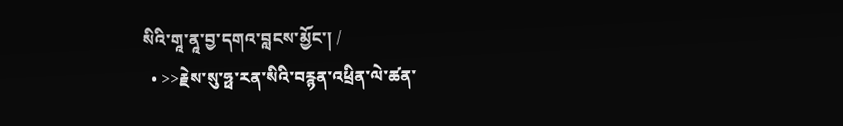སིའི་གཱ་ནཱ་བྱ་དགའ་བླངས་མྱོང་། /
  • >>རྗེས་སུ་ཧྥ་རན་སིའི་བརྙན་འཕྲིན་ལེ་ཚན་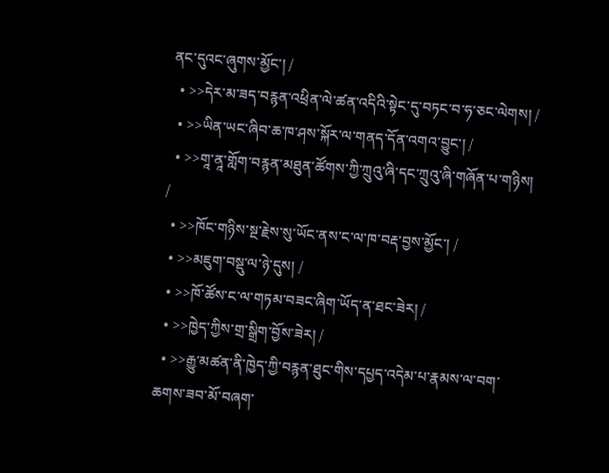ནང་དུའང་ཞུགས་མྱོང་། /
  • >>དེར་མ་ཟད་བརྙན་འཕྲིན་ལེ་ཚན་འདིའི་སྟེང་དུ་བཏང་བ་ཧ་ཅང་ལེགས། /
  • >>ཡིན་ཡང་ཞིབ་ཆ་ཁ་ཤས་སྐོར་ལ་གནད་དོན་འགའ་བྱུང་། /
  • >>གཱ་ནཱ་གློག་བརྙན་མཐུན་ཚོགས་ཀྱི་ཀྲུའུ་ཞི་དང་ཀྲུའུ་ཞི་གཞོན་པ་གཉིས། /
  • >>ཁོང་གཉིས་སྔ་རྗེས་སུ་ཡོང་ནས་ང་ལ་ཁ་བརྡ་བྱས་མྱོང་། /
  • >>མཇུག་བསྡུ་ལ་ཉེ་དུས། /
  • >>ཁོ་ཚོས་ང་ལ་གཏམ་བཟང་ཞིག་ཡོད་ན་ཐང་ཟེར། /
  • >>ཁྱེད་ཀྱིས་གྲ་སྒྲིག་བྱོས་ཟེར། /
  • >>རྒྱུ་མཚན་ནི་ཁྱེད་ཀྱི་བརྙན་ཐུང་གིས་དཔྱད་འདེམ་པ་རྣམས་ལ་བག་ཆགས་ཟབ་མོ་བཞག་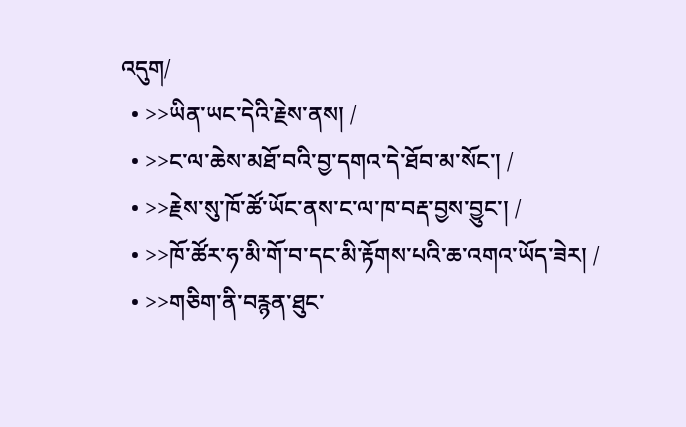འདུག/
  • >>ཡིན་ཡང་དེའི་རྗེས་ནས། /
  • >>ང་ལ་ཆེས་མཐོ་བའི་བྱ་དགའ་དེ་ཐོབ་མ་སོང་། /
  • >>རྗེས་སུ་ཁོ་ཚོ་ཡོང་ནས་ང་ལ་ཁ་བརྡ་བྱས་བྱུང་། /
  • >>ཁོ་ཚོར་ཧ་མི་གོ་བ་དང་མི་རྟོགས་པའི་ཆ་འགའ་ཡོད་ཟེར། /
  • >>གཅིག་ནི་བརྙན་ཐུང་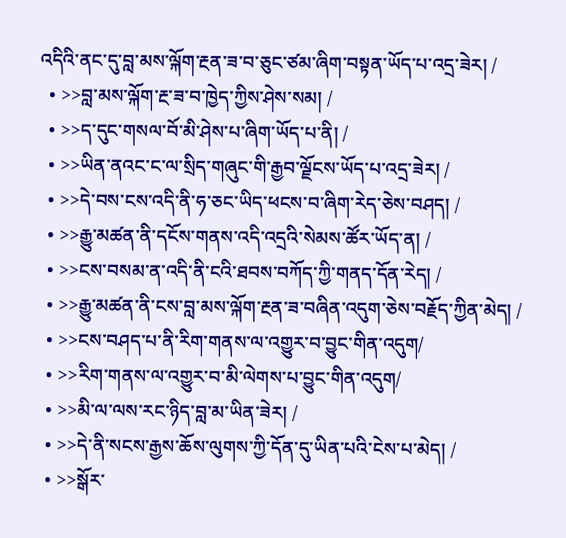འདིའི་ནང་དུ་བླ་མས་ལྐོག་རྔན་ཟ་བ་ཅུང་ཙམ་ཞིག་བསྟན་ཡོད་པ་འདྲ་ཟེར། /
  • >>བླ་མས་ལྐོག་རྔ་ཟ་བ་ཁྱེད་ཀྱིས་ཤེས་སམ། /
  • >>ད་དུང་གསལ་བོ་མི་ཤེས་པ་ཞིག་ཡོད་པ་ནི། /
  • >>ཡིན་ནའང་ང་ལ་སྲིད་གཞུང་གི་རྒྱབ་ལྗོངས་ཡོད་པ་འདྲ་ཟེར། /
  • >>དེ་བས་ངས་འདི་ནི་ཧ་ཅང་ཡིད་ཕངས་བ་ཞིག་རེད་ཅེས་བཤད། /
  • >>རྒྱུ་མཚན་ནི་དངོས་གནས་འདི་འདྲའི་སེམས་ཚོར་ཡོད་ན། /
  • >>ངས་བསམ་ན་འདི་ནི་ངའི་ཐབས་བཀོད་ཀྱི་གནད་དོན་རེད། /
  • >>རྒྱུ་མཚན་ནི་ངས་བླ་མས་ལྐོག་རྔན་ཟ་བཞིན་འདུག་ཅེས་བརྗོད་ཀྱིན་མེད། /
  • >>ངས་བཤད་པ་ནི་རིག་གནས་ལ་འགྱུར་བ་བྱུང་གིན་འདུག/
  • >>རིག་གནས་ལ་འགྱུར་བ་མི་ལེགས་པ་བྱུང་གིན་འདུག/
  • >>མི་ལ་ལས་རང་ཉིད་བླ་མ་ཡིན་ཟེར། /
  • >>དེ་ནི་སངས་རྒྱས་ཆོས་ལུགས་ཀྱི་དོན་དུ་ཡིན་པའི་ངེས་པ་མེད། /
  • >>སྒོར་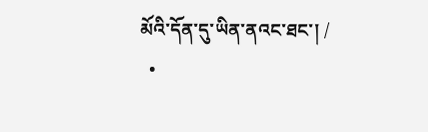མོའི་དོན་དུ་ཡིན་ནའང་ཐང་། /
  •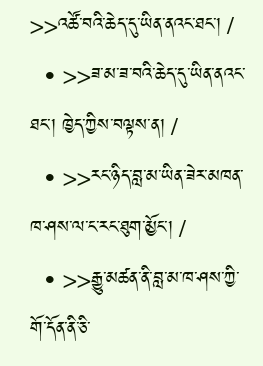>>འཚོ་བའི་ཆེད་དུ་ཡིན་ནའང་ཐང་། /
  • >>ཟ་མ་ཟ་བའི་ཆེད་དུ་ཡིན་ནའང་ཐང་། ཁྱེད་ཀྱིས་བལྟས་ན། /
  • >>རང་ཉིད་བླ་མ་ཡིན་ཟེར་མཁན་ཁ་ཤས་ལ་ང་རང་ཐུག་མྱོང་། /
  • >>རྒྱུ་མཚན་ནི་བླ་མ་ཁ་ཤས་ཀྱི་གོ་དོན་ནི་ཅི་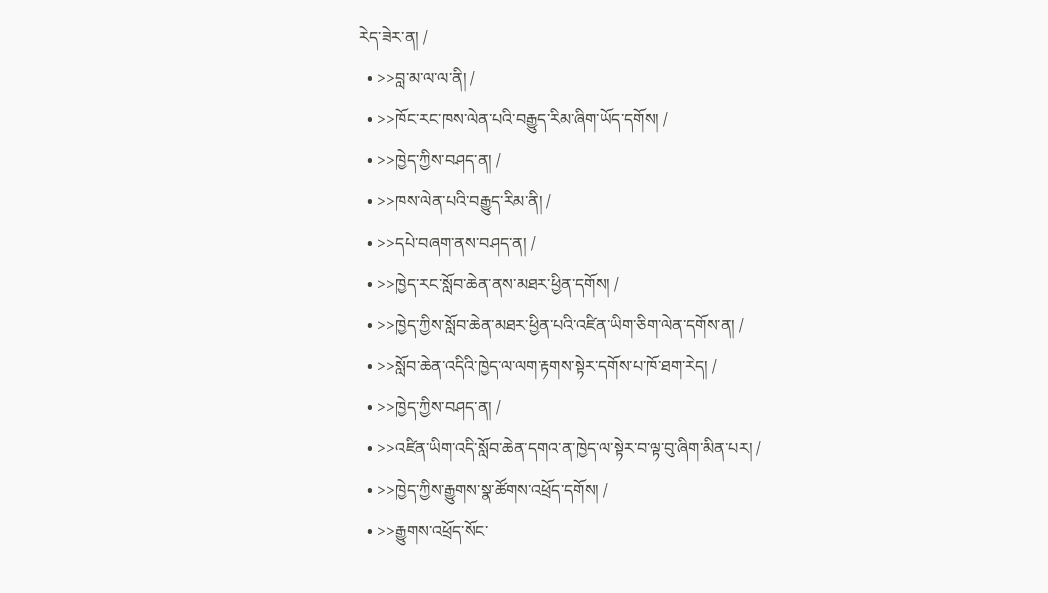རེད་ཟེར་ན། /
  • >>བླ་མ་ལ་ལ་ནི། /
  • >>ཁོང་རང་ཁས་ལེན་པའི་བརྒྱུད་རིམ་ཞིག་ཡོད་དགོས། /
  • >>ཁྱེད་ཀྱིས་བཤད་ན། /
  • >>ཁས་ལེན་པའི་བརྒྱུད་རིམ་ནི། /
  • >>དཔེ་བཞག་ནས་བཤད་ན། /
  • >>ཁྱེད་རང་སློབ་ཆེན་ནས་མཐར་ཕྱིན་དགོས། /
  • >>ཁྱེད་ཀྱིས་སློབ་ཆེན་མཐར་ཕྱིན་པའི་འཛིན་ཡིག་ཅིག་ལེན་དགོས་ན། /
  • >>སློབ་ཆེན་འདིའི་ཁྱེད་ལ་ལག་རྟགས་སྟེར་དགོས་པ་ཁོ་ཐག་རེད། /
  • >>ཁྱེད་ཀྱིས་བཤད་ན། /
  • >>འཛིན་ཡིག་འདི་སློབ་ཆེན་དགའ་ན་ཁྱེད་ལ་སྟེར་བ་ལྟ་བུ་ཞིག་མིན་པར། /
  • >>ཁྱེད་ཀྱིས་རྒྱུགས་སྣ་ཚོགས་འཕྲོད་དགོས། /
  • >>རྒྱུགས་འཕྲོད་སོང་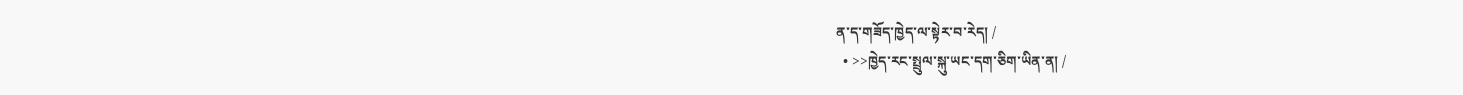ན་ད་གཟོད་ཁྱེད་ལ་སྟེར་བ་རེད། /
  • >>ཁྱེད་རང་སྤྲུལ་སྐུ་ཡང་དག་ཅིག་ཡིན་ན། /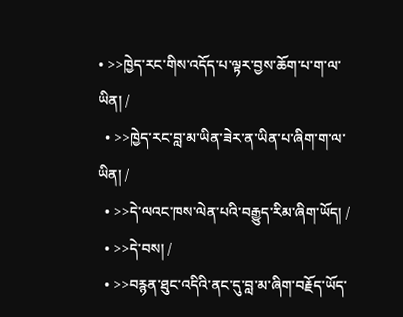• >>ཁྱེད་རང་གིས་འདོད་པ་ལྟར་བྱས་ཆོག་པ་ག་ལ་ཡིན། /
  • >>ཁྱེད་རང་བླ་མ་ཡིན་ཟེར་ན་ཡིན་པ་ཞིག་ག་ལ་ཡིན། /
  • >>དེ་ལའང་ཁས་ལེན་པའི་བརྒྱུད་རིམ་ཞིག་ཡོད། /
  • >>དེ་བས། /
  • >>བརྙན་ཐུང་འདིའི་ནང་དུ་བླ་མ་ཞིག་བརྗོད་ཡོད་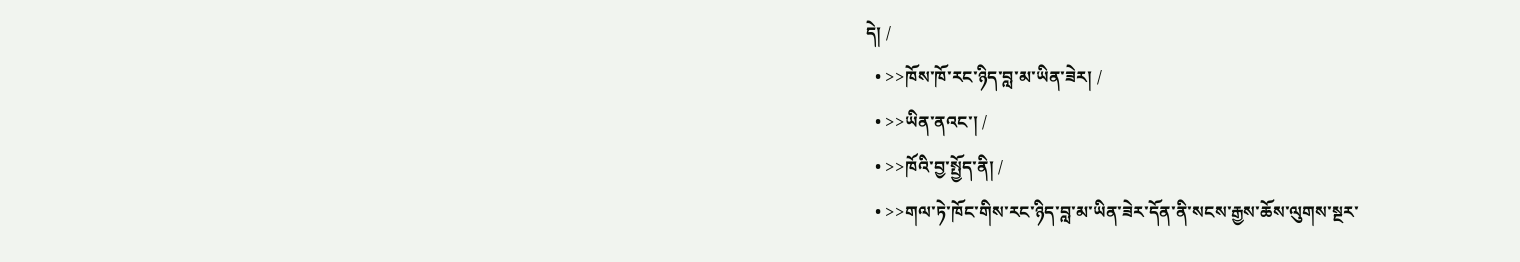དེ། /
  • >>ཁོས་ཁོ་རང་ཉིད་བླ་མ་ཡིན་ཟེར། /
  • >>ཡིན་ནའང་། /
  • >>ཁོའི་བྱ་སྤྱོད་ནི། /
  • >>གལ་ཏེ་ཁོང་གིས་རང་ཉིད་བླ་མ་ཡིན་ཟེར་དོན་ནི་སངས་རྒྱས་ཆོས་ལུགས་སྔར་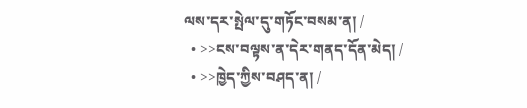ལས་དར་སྤེལ་དུ་གཏོང་བསམ་ན། /
  • >>ངས་བལྟས་ན་དེར་གནད་དོན་མེད། /
  • >>ཁྱེད་ཀྱིས་བཤད་ན། /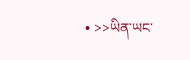• >>ཡིན་ཡང་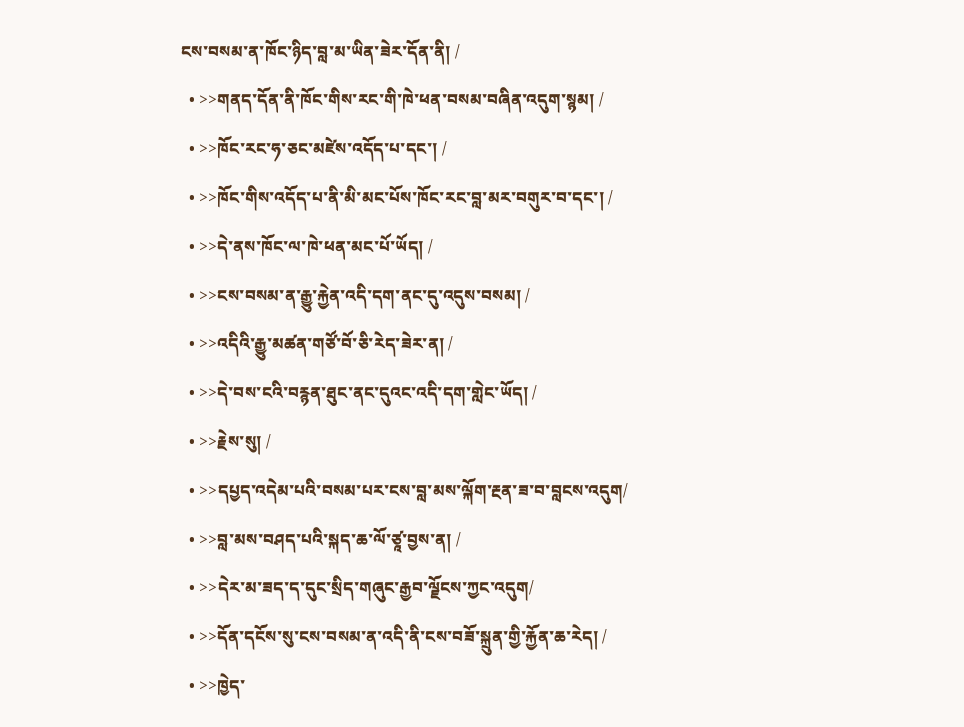ངས་བསམ་ན་ཁོང་ཉིད་བླ་མ་ཡིན་ཟེར་དོན་ནི། /
  • >>གནད་དོན་ནི་ཁོང་གིས་རང་གི་ཁེ་ཕན་བསམ་བཞིན་འདུག་སྙམ། /
  • >>ཁོང་རང་ཧ་ཅང་མཛེས་འདོད་པ་དང་། /
  • >>ཁོང་གིས་འདོད་པ་ནི་མི་མང་པོས་ཁོང་རང་བླ་མར་བགུར་བ་དང་། /
  • >>དེ་ནས་ཁོང་ལ་ཁེ་ཕན་མང་པོ་ཡོད། /
  • >>ངས་བསམ་ན་རྒྱུ་རྐྱེན་འདི་དག་ནང་དུ་འདུས་བསམ། /
  • >>འདིའི་རྒྱུ་མཚན་གཙོ་བོ་ཅི་རེད་ཟེར་ན། /
  • >>དེ་བས་ངའི་བརྙན་ཐུང་ནང་དུའང་འདི་དག་གླེང་ཡོད། /
  • >>རྗེས་སུ། /
  • >>དཔྱད་འདེམ་པའི་བསམ་པར་ངས་བླ་མས་ལྐོག་རྔན་ཟ་བ་བླངས་འདུག/
  • >>བླ་མས་བཤད་པའི་སྐད་ཆ་ལོ་ཙཱ་བྱས་ན། /
  • >>དེར་མ་ཟད་ད་དུང་སྲིད་གཞུང་རྒྱབ་ལྗོངས་ཀྱང་འདུག/
  • >>དོན་དངོས་སུ་ངས་བསམ་ན་འདི་ནི་ངས་བཟོ་སྐྲུན་གྱི་རྐྱོན་ཆ་རེད། /
  • >>ཁྱེད་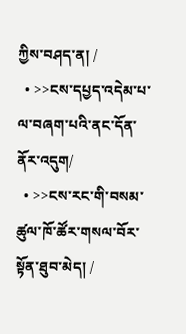ཀྱིས་བཤད་ན། /
  • >>ངས་དཔྱད་འདེམ་པ་ལ་བཞག་པའི་ནང་དོན་ནོར་འདུག/
  • >>ངས་རང་གི་བསམ་ཚུལ་ཁོ་ཚོར་གསལ་བོར་སྟོན་ཐུབ་མེད། /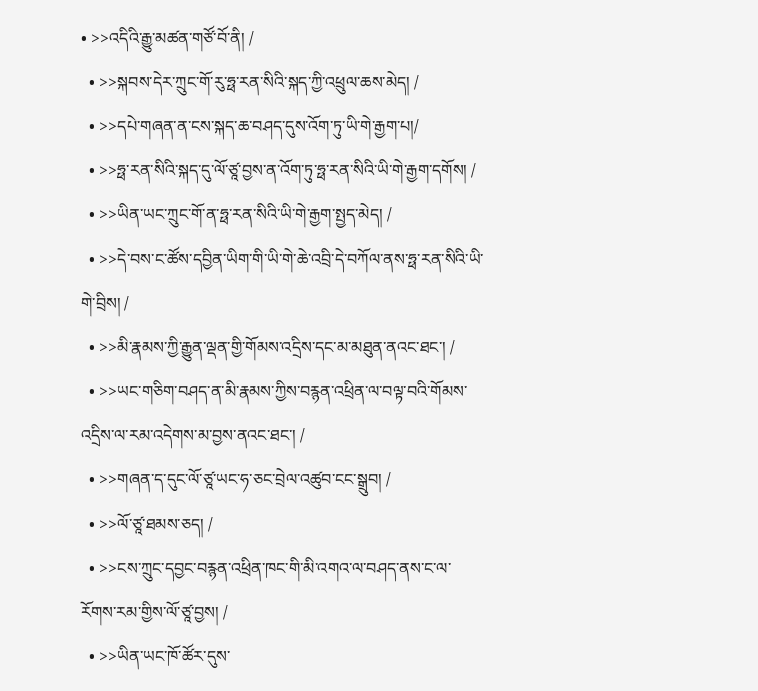• >>འདིའི་རྒྱུ་མཚན་གཙོ་བོ་ནི། /
  • >>སྐབས་དེར་ཀྲུང་གོ་རུ་ཧྥ་རན་སིའི་སྐད་ཀྱི་འཕྲུལ་ཆས་མེད། /
  • >>དཔེ་གཞན་ན་ངས་སྐད་ཆ་བཤད་དུས་འོག་ཏུ་ཡི་གེ་རྒྱག་པ།/
  • >>ཧྥ་རན་སིའི་སྐད་དུ་ལོ་ཙཱ་བྱས་ན་འོག་ཏུ་ཧྥ་རན་སིའི་ཡི་གེ་རྒྱག་དགོས། /
  • >>ཡིན་ཡང་ཀྲུང་གོ་ན་ཧྥ་རན་སིའི་ཡི་གེ་རྒྱག་སྤྱད་མེད། /
  • >>དེ་བས་ང་ཚོས་དབྱིན་ཡིག་གི་ཡི་གེ་ཆེ་འབྲི་དེ་བཀོལ་ནས་ཧྥ་རན་སིའི་ཡི་གེ་བྲིས། /
  • >>མི་རྣམས་ཀྱི་རྒྱུན་ལྡན་གྱི་གོམས་འདྲིས་དང་མ་མཐུན་ནའང་ཐང་། /
  • >>ཡང་གཅིག་བཤད་ན་མི་རྣམས་ཀྱིས་བརྙན་འཕྲིན་ལ་བལྟ་བའི་གོམས་འདྲིས་ལ་རམ་འདེགས་མ་བྱས་ནའང་ཐང་། /
  • >>གཞན་ད་དུང་ལོ་ཙཱ་ཡང་ཧ་ཅང་བྲེལ་འཚུབ་ངང་སྒྲུབ། /
  • >>ལོ་ཙཱ་ཐམས་ཅད། /
  • >>ངས་ཀྲུང་དབྱང་བརྙན་འཕྲིན་ཁང་གི་མི་འགའ་ལ་བཤད་ནས་ང་ལ་རོགས་རམ་གྱིས་ལོ་ཙཱ་བྱས། /
  • >>ཡིན་ཡང་ཁོ་ཚོར་དུས་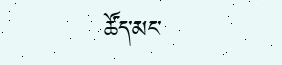ཚོད་མང་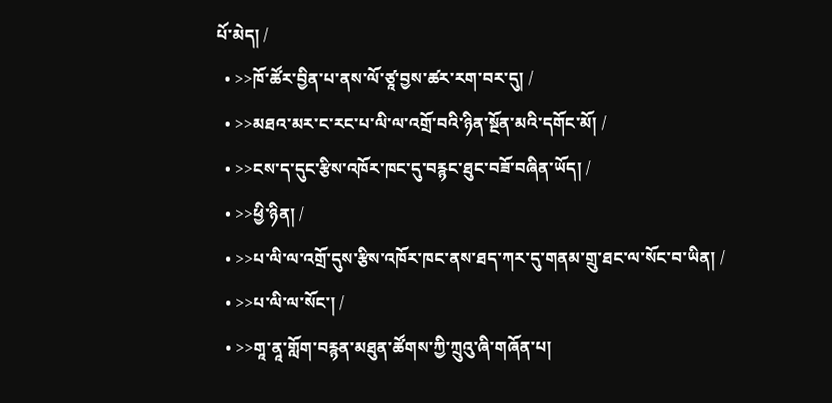པོ་མེད། /
  • >>ཁོ་ཚོར་བྱིན་པ་ནས་ལོ་ཙཱ་བྱས་ཚར་རག་བར་དུ། /
  • >>མཐའ་མར་ང་རང་པ་ལི་ལ་འགྲོ་བའི་ཉིན་སྔོན་མའི་དགོང་མོ། /
  • >>ངས་ད་དུང་རྩིས་འཁོར་ཁང་དུ་བརྙང་ཐུང་བཟོ་བཞིན་ཡོད། /
  • >>ཕྱི་ཉིན། /
  • >>པ་ལི་ལ་འགྲོ་དུས་རྩིས་འཁོར་ཁང་ནས་ཐད་ཀར་དུ་གནམ་གྲུ་ཐང་ལ་སོང་བ་ཡིན། /
  • >>པ་ལི་ལ་སོང་། /
  • >>གཱ་ནཱ་གློག་བརྙན་མཐུན་ཚོགས་ཀྱི་ཀྲུའུ་ཞི་གཞོན་པ།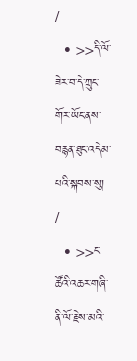/
  • >>དི་ལོ་ཟེར་བ་དེ་ཀྲུང་གོར་ཡོང་ནས་བརྙན་ཐུང་འདེམ་པའི་སྐབས་སུ། /
  • >>ང་ཚོའི་འཆར་གཞི་ནི་ལོ་རྗེས་མའི་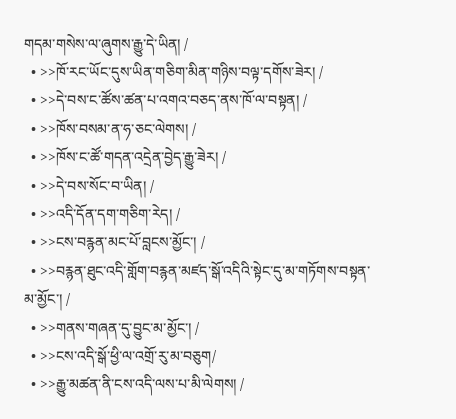གདམ་གསེས་ལ་ཞུགས་རྒྱུ་དེ་ཡིན། /
  • >>ཁོ་རང་ཡོང་དུས་ཡིན་གཅིག་མིན་གཉིས་བལྟ་དགོས་ཟེར། /
  • >>དེ་བས་ང་ཚོས་ཚན་པ་འགའ་བཅད་ནས་ཁོ་ལ་བསྟན། /
  • >>ཁོས་བསམ་ན་ཧ་ཅང་ལེགས། /
  • >>ཁོས་ང་ཚོ་གདན་འདྲེན་བྱེད་རྒྱུ་ཟེར། /
  • >>དེ་བས་སོང་བ་ཡིན། /
  • >>འདི་དོན་དག་གཅིག་རེད། /
  • >>ངས་བརྙན་མང་པོ་བླངས་མྱོང་། /
  • >>བརྙན་ཐུང་འདི་གློག་བརྙན་མཛད་སྒོ་འདིའི་སྟེང་དུ་མ་གཏོགས་བསྟན་མ་མྱོང་། /
  • >>གནས་གཞན་དུ་བྱུང་མ་མྱོང་། /
  • >>ངས་འདི་སྒོ་ཕྱི་ལ་འགྲོ་རུ་མ་བཅུག/
  • >>རྒྱུ་མཚན་ནི་ངས་འདི་ལས་པ་མི་ལེགས། /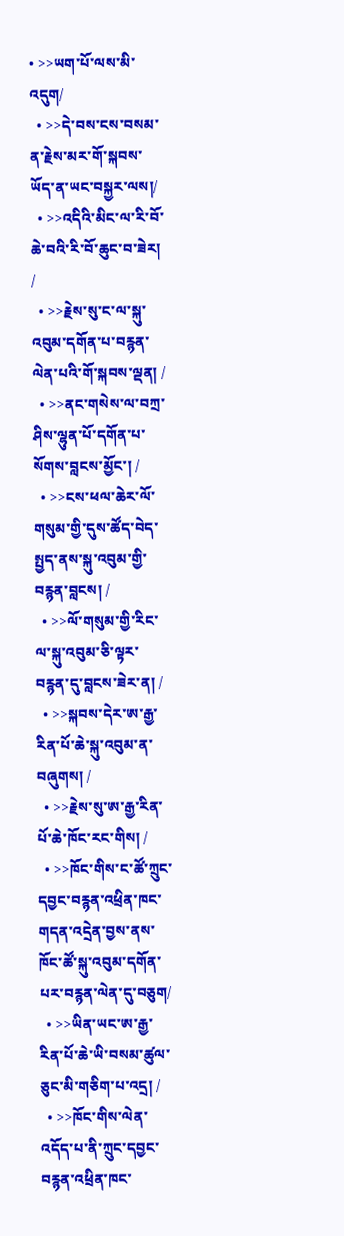• >>ཡག་པོ་ལས་མི་འདུག/
  • >>དེ་བས་ངས་བསམ་ན་རྗེས་མར་གོ་སྐབས་ཡོད་ན་ཡང་བསྐྱར་ལས།/
  • >>འདིའི་མིང་ལ་རི་བོ་ཆེ་བའི་རི་བོ་ཆུང་བ་ཟེར། /
  • >>རྗེས་སུ་ང་ལ་སྐུ་འབུམ་དགོན་པ་བརྙན་ལེན་པའི་གོ་སྐབས་ལྡན། /
  • >>ནང་གསེས་ལ་བཀྲ་ཤིས་ལྷུན་པོ་དགོན་པ་སོགས་བླངས་མྱོང་། /
  • >>ངས་ཕལ་ཆེར་ལོ་གསུམ་གྱི་དུས་ཚོད་བེད་སྤྱད་ནས་སྐུ་འབུམ་གྱི་བརྙན་བླངས། /
  • >>ལོ་གསུམ་གྱི་རིང་ལ་སྐུ་འབུམ་ཅི་ལྟར་བརྙན་དུ་བླངས་ཟེར་ན། /
  • >>སྐབས་དེར་ཨ་རྒྱ་རིན་པོ་ཆེ་སྐུ་འབུམ་ན་བཞུགས། /
  • >>རྗེས་སུ་ཨ་རྒྱ་རིན་པོ་ཆེ་ཁོང་རང་གིས། /
  • >>ཁོང་གིས་ང་ཚོ་ཀྲུང་དབྱང་བརྙན་འཕྲིན་ཁང་གདན་འདྲེན་བྱས་ནས་ཁོང་ཚོ་སྐུ་འབུམ་དགོན་པར་བརྙན་ལེན་དུ་བཅུག/
  • >>ཡིན་ཡང་ཨ་རྒྱ་རིན་པོ་ཆེ་ཡི་བསམ་ཚུལ་ཅུང་མི་གཅིག་པ་འདྲ། /
  • >>ཁོང་གིས་ལེན་འདོད་པ་ནི་ཀྲུང་དབྱང་བརྙན་འཕྲིན་ཁང་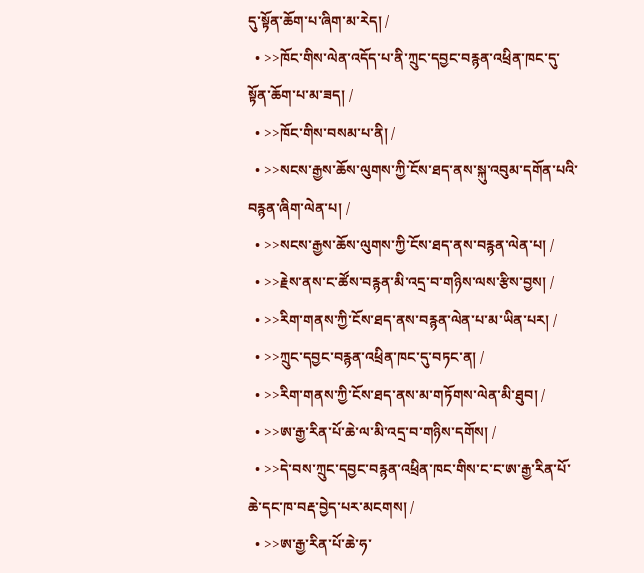དུ་སྟོན་ཆོག་པ་ཞིག་མ་རེད། /
  • >>ཁོང་གིས་ལེན་འདོད་པ་ནི་ཀྲུང་དབྱང་བརྙན་འཕྲིན་ཁང་དུ་སྟོན་ཆོག་པ་མ་ཟད། /
  • >>ཁོང་གིས་བསམ་པ་ནི། /
  • >>སངས་རྒྱས་ཆོས་ལུགས་ཀྱི་ངོས་ཐད་ནས་སྐུ་འབུམ་དགོན་པའི་བརྙན་ཞིག་ལེན་པ། /
  • >>སངས་རྒྱས་ཆོས་ལུགས་ཀྱི་ངོས་ཐད་ནས་བརྙན་ལེན་པ། /
  • >>རྗེས་ནས་ང་ཚོས་བརྙན་མི་འདྲ་བ་གཉིས་ལས་རྩིས་བྱས། /
  • >>རིག་གནས་ཀྱི་ངོས་ཐད་ནས་བརྙན་ལེན་པ་མ་ཡིན་པར། /
  • >>ཀྲུང་དབྱང་བརྙན་འཕྲིན་ཁང་དུ་བཏང་ན། /
  • >>རིག་གནས་ཀྱི་ངོས་ཐད་ནས་མ་གཏོགས་ལེན་མི་ཐུབ། /
  • >>ཨ་རྒྱ་རིན་པོ་ཆེ་ལ་མི་འདྲ་བ་གཉིས་དགོས། /
  • >>དེ་བས་ཀྲུང་དབྱང་བརྙན་འཕྲིན་ཁང་གིས་ང་ང་ཨ་རྒྱ་རིན་པོ་ཆེ་དང་ཁ་བརྡ་བྱེད་པར་མངགས། /
  • >>ཨ་རྒྱ་རིན་པོ་ཆེ་ཧ་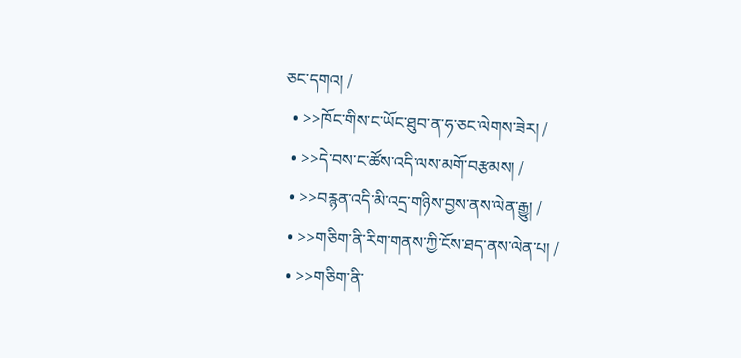ཅང་དགའ། /
  • >>ཁོང་གིས་ང་ཡོང་ཐུབ་ན་ཧ་ཅང་ལེགས་ཟེར། /
  • >>དེ་བས་ང་ཚོས་འདི་ལས་མགོ་བརྩམས། /
  • >>བརྙན་འདི་མི་འདྲ་གཉིས་བྱས་ནས་ལེན་རྒྱུ། /
  • >>གཅིག་ནི་རིག་གནས་ཀྱི་ངོས་ཐད་ནས་ལེན་པ། /
  • >>གཅིག་ནི་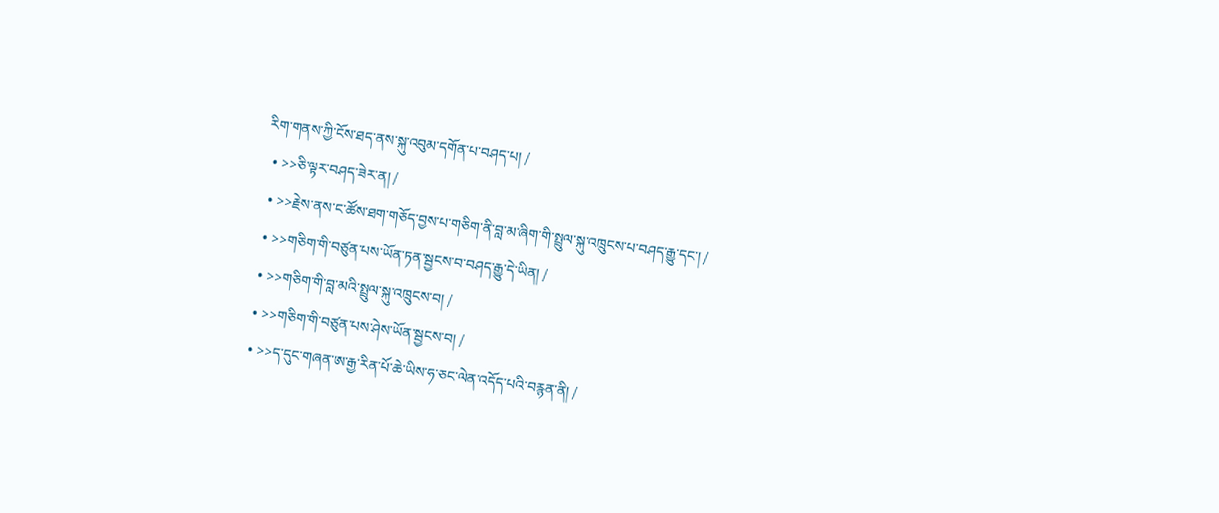རིག་གནས་ཀྱི་ངོས་ཐད་ནས་སྐུ་འབུམ་དགོན་པ་བཤད་པ། /
  • >>ཅི་ལྟར་བཤད་ཟེར་ན། /
  • >>རྗེས་ནས་ང་ཚོས་ཐག་གཅོད་བྱས་པ་གཅིག་ནི་བླ་མ་ཞིག་གི་སྤྲུལ་སྐུ་འཁྲུངས་པ་བཤད་རྒྱུ་དང་། /
  • >>གཅིག་གི་བཙུན་པས་ཡོན་ཏན་སྦྱངས་བ་བཤད་རྒྱུ་དེ་ཡིན། /
  • >>གཅིག་གི་བླ་མའི་སྤྲུལ་སྐུ་འཁྲུངས་བ། /
  • >>གཅིག་གི་བཙུན་པས་ཤེས་ཡོན་སྦྱངས་བ། /
  • >>ད་དུང་གཞན་ཨ་རྒྱ་རིན་པོ་ཆེ་ཡིས་ཧ་ཅང་ལེན་འདོད་པའི་བརྙན་ནི། /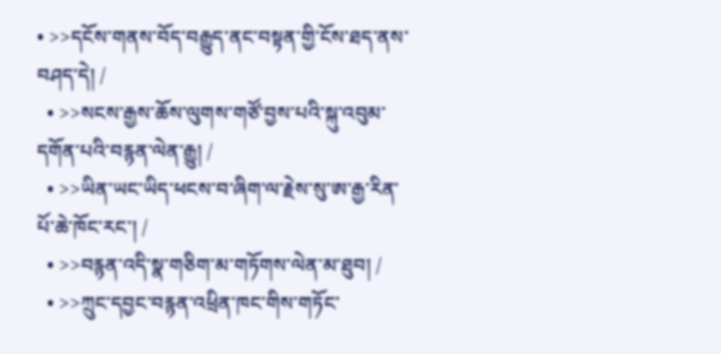• >>དངོས་གནས་བོད་བརྒྱུད་ནང་བསྟན་གྱི་ངོས་ཐད་ནས་བཤད་དེ། /
  • >>སངས་རྒྱས་ཆོས་ལུགས་གཙོ་བྱས་པའི་སྐུ་འབུམ་དགོན་པའི་བརྙན་ལེན་རྒྱུ། /
  • >>ཡིན་ཡང་ཡིད་ཕངས་བ་ཞིག་ལ་རྗེས་སུ་ཨ་རྒྱ་རིན་པོ་ཆེ་ཁོང་རང་། /
  • >>བརྙན་འདི་སྣ་གཅིག་མ་གཏོགས་ལེན་མ་ཐུབ། /
  • >>ཀྲུང་དབྱང་བརྙན་འཕྲིན་ཁང་གིས་གཏོང་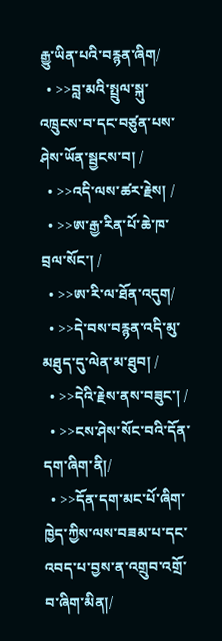རྒྱུ་ཡིན་པའི་བརྙན་ཞིག/
  • >>བླ་མའི་སྤྲུལ་སྐུ་འཁྲུངས་བ་དང་བཙུན་པས་ཤེས་ཡོན་སྦྱངས་བ། /
  • >>འདི་ལས་ཚར་རྗེས། /
  • >>ཨ་རྒྱ་རིན་པོ་ཆེ་ཁ་བྲལ་སོང་། /
  • >>ཨ་རི་ལ་ཐོན་འདུག/
  • >>དེ་བས་བརྙན་འདི་མུ་མཐུད་དུ་ལེན་མ་ཐུབ། /
  • >>དེའི་རྗེས་ནས་བཟུང་། /
  • >>ངས་ཤེས་སོང་བའི་དོན་དག་ཞིག་ནི།/
  • >>དོན་དག་མང་པོ་ཞིག་ཁྱེད་ཀྱིས་ལས་བཟམ་པ་དང་འབད་པ་བྱས་ན་འགྲུབ་འགྲོ་བ་ཞིག་མིན།/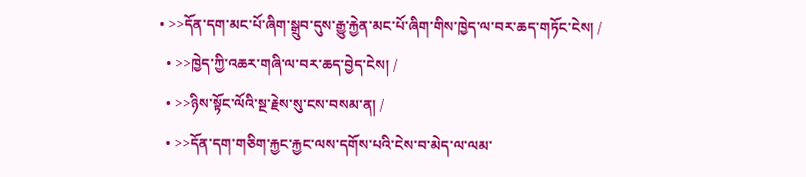• >>དོན་དག་མང་པོ་ཞིག་སྒྲུབ་དུས་རྒྱུ་རྐྱེན་མང་པོ་ཞིག་གིས་ཁྱེད་ལ་བར་ཆད་གཏོང་ངེས། /
  • >>ཁྱེད་ཀྱི་འཆར་གཞི་ལ་བར་ཆད་བྱེད་ངེས། /
  • >>ཉིས་སྟོང་ལོའི་སྔ་རྗེས་སུ་ངས་བསམ་ན། /
  • >>དོན་དག་གཅིག་རྐྱང་རྐྱང་ལས་དགོས་པའི་ངེས་བ་མེད་ལ་ལམ་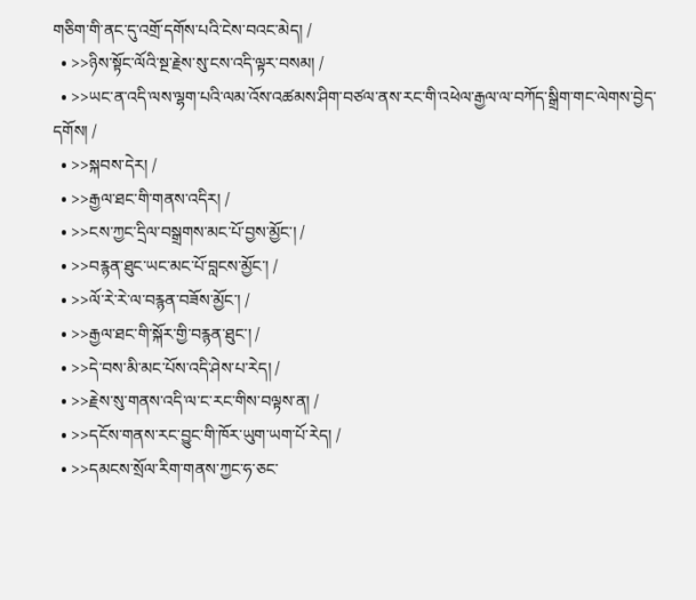གཅིག་གི་ནང་དུ་འགྲོ་དགོས་པའི་ངེས་བའང་མེད། /
  • >>ཉིས་སྟོང་ལོའི་སྔ་རྗེས་སུ་ངས་འདི་ལྟར་བསམ། /
  • >>ཡང་ན་འདི་ལས་ལྷག་པའི་ལམ་འོས་འཚམས་ཤིག་བཙལ་ནས་རང་གི་འཕེལ་རྒྱལ་ལ་བཀོད་སྒྲིག་གང་ལེགས་བྱེད་དགོས། /
  • >>སྐབས་དེར། /
  • >>རྒྱལ་ཐང་གི་གནས་འདིར། /
  • >>ངས་ཀྱང་དྲིལ་བསྒྲགས་མང་པོ་བྱས་མྱོང་། /
  • >>བརྙན་ཐུང་ཡང་མང་པོ་བླངས་མྱོང་། /
  • >>ལོ་རེ་རེ་ལ་བརྙན་བཟོས་མྱོང་། /
  • >>རྒྱལ་ཐང་གི་སྐོར་གྱི་བརྙན་ཐུང་། /
  • >>དེ་བས་མི་མང་པོས་འདི་ཤེས་པ་རེད། /
  • >>རྗེས་སུ་གནས་འདི་ལ་ང་རང་གིས་བལྟས་ན། /
  • >>དངོས་གནས་རང་བྱུང་གི་ཁོར་ཡུག་ཡག་པོ་རེད། /
  • >>དམངས་སྲོལ་རིག་གནས་ཀྱང་ཧ་ཅང་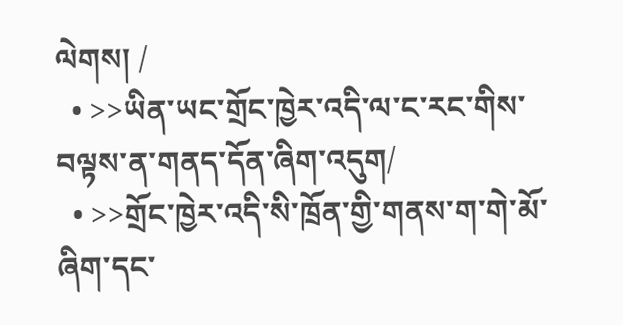ལེགས། /
  • >>ཡིན་ཡང་གྲོང་ཁྱེར་འདི་ལ་ང་རང་གིས་བལྟས་ན་གནད་དོན་ཞིག་འདུག/
  • >>གྲོང་ཁྱེར་འདི་སི་ཁྲོན་གྱི་གནས་ག་གེ་མོ་ཞིག་དང་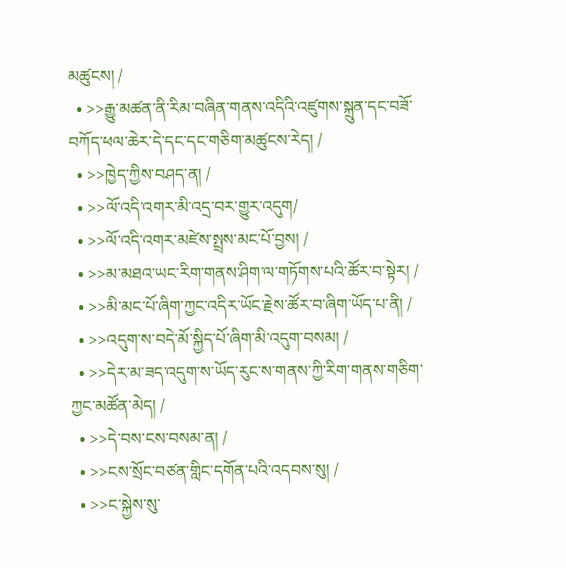མཚུངས། /
  • >>རྒྱུ་མཚན་ནི་རིམ་བཞིན་གནས་འདིའི་འཛུགས་སྐྲུན་དང་བཟོ་བཀོད་ཕལ་ཆེར་དེ་དང་དང་གཅིག་མཚུངས་རེད། /
  • >>ཁྱེད་ཀྱིས་བཤད་ན། /
  • >>ལོ་འདི་འགར་མི་འདྲ་བར་གྱུར་འདུག/
  • >>ལོ་འདི་འགར་མཛེས་སྤྲས་མང་པོ་བྱས། /
  • >>མ་མཐའ་ཡང་རིག་གནས་ཤིག་ལ་གཏོགས་པའི་ཚོར་བ་སྟེར། /
  • >>མི་མང་པོ་ཞིག་ཀྱང་འདིར་ཡོང་རྗེས་ཚོར་བ་ཞིག་ཡོད་པ་ནི། /
  • >>འདུག་ས་བདེ་མོ་སྐྱིད་པོ་ཞིག་མི་འདུག་བསམ། /
  • >>དེར་མ་ཟད་འདུག་ས་ཡོད་རུང་ས་གནས་ཀྱི་རིག་གནས་གཅིག་ཀྱང་མཚོན་མེད། /
  • >>དེ་བས་ངས་བསམ་ན། /
  • >>ངས་སྲོང་བཙན་གླིང་དགོན་པའི་འདབས་སུ། /
  • >>ང་སྐྱེས་སུ་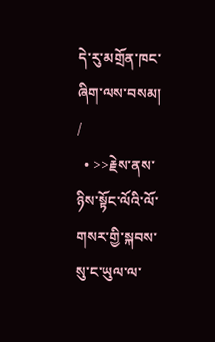དེ་རུ་མགྲོན་ཁང་ཞིག་ལས་བསམ། /
  • >>རྗེས་ནས་ཉིས་སྟོང་ལོའི་ལོ་གསར་གྱི་སྐབས་སུ་ང་ཡུལ་ལ་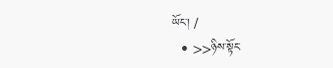ཡོང་། /
  • >>ཉིས་སྟོང་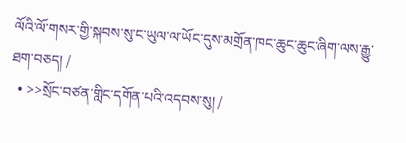ལོའི་ལོ་གསར་གྱི་སྐབས་སུ་ང་ཡུལ་ལ་ཡོང་དུས་མགྲོན་ཁང་ཆུང་ཆུང་ཞིག་ལས་རྒྱུ་ཐག་བཅད། /
  • >>སྲོང་བཙན་གླིང་དགོན་པའི་འདབས་སུ། /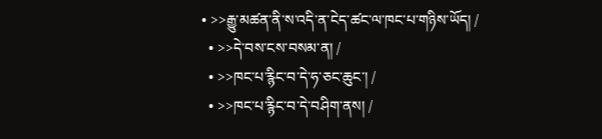• >>རྒྱུ་མཚན་ནི་ས་འདི་ན་ངེད་ཚང་ལ་ཁང་པ་གཉིས་ཡོད། /
  • >>དེ་བས་ངས་བསམ་ན། /
  • >>ཁང་པ་རྙིང་བ་དེ་ཧ་ཅང་ཆུང་། /
  • >>ཁང་པ་རྙིང་བ་དེ་བཤིག་ནས། /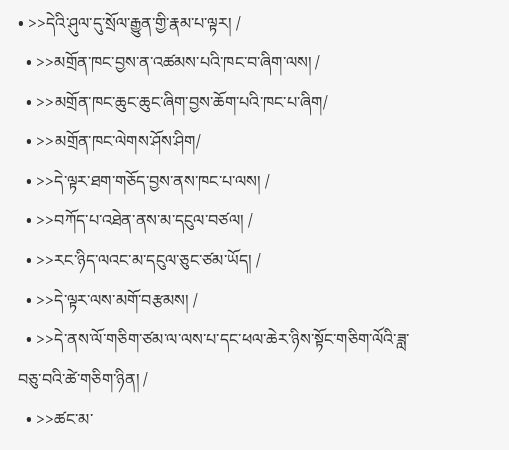• >>དེའི་ཤུལ་དུ་སྲོལ་རྒྱུན་གྱི་རྣམ་པ་ལྟར། /
  • >>མགྲོན་ཁང་བྱས་ན་འཚམས་པའི་ཁང་བ་ཞིག་ལས། /
  • >>མགྲོན་ཁང་ཆུང་ཆུང་ཞིག་བྱས་ཆོག་པའི་ཁང་པ་ཞིག/
  • >>མགྲོན་ཁང་ལེགས་ཤོས་ཤིག/
  • >>དེ་ལྟར་ཐག་གཅོད་བྱས་ནས་ཁང་པ་ལས། /
  • >>བཀོད་པ་འཐེན་ནས་མ་དངུལ་བཙལ། /
  • >>རང་ཉིད་ལའང་མ་དངུལ་ཅུང་ཙམ་ཡོད། /
  • >>དེ་ལྟར་ལས་མགོ་བརྩམས། /
  • >>དེ་ནས་ལོ་གཅིག་ཙམ་ལ་ལས་པ་དང་ཕལ་ཆེར་ཉིས་སྟོང་གཅིག་ལོའི་ཟླ་བཅུ་བའི་ཚེ་གཅིག་ཉིན། /
  • >>ཚང་མ་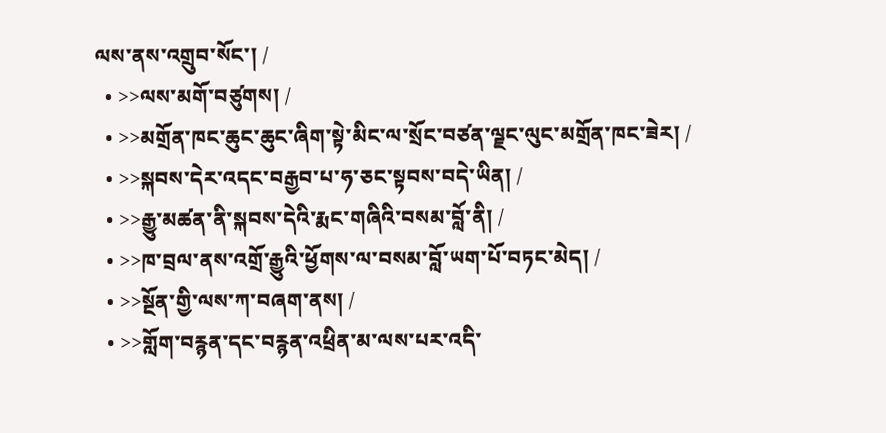ལས་ནས་འགྲུབ་སོང་། /
  • >>ལས་མགོ་བཙུགས། /
  • >>མགྲོན་ཁང་ཆུང་ཆུང་ཞིག་སྟེ་མིང་ལ་སྲོང་བཙན་ལྗང་ལུང་མགྲོན་ཁང་ཟེར། /
  • >>སྐབས་དེར་འདང་བརྒྱབ་པ་ཧ་ཅང་སྟབས་བདེ་ཡིན། /
  • >>རྒྱུ་མཚན་ནི་སྐབས་དེའི་རྨང་གཞིའི་བསམ་བློ་ནི། /
  • >>ཁ་བྲལ་ནས་འགྲོ་རྒྱུའི་ཕྱོགས་ལ་བསམ་བློ་ཡག་པོ་བཏང་མེད། /
  • >>སྔོན་གྱི་ལས་ཀ་བཞག་ནས། /
  • >>གློག་བརྙན་དང་བརྙན་འཕྲིན་མ་ལས་པར་འདི་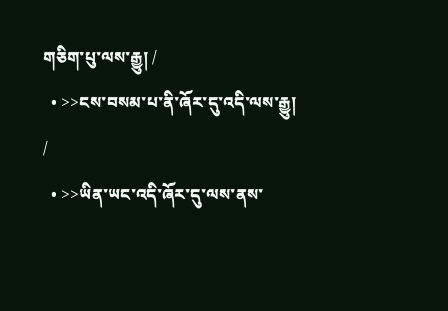གཅིག་པུ་ལས་རྒྱུ། /
  • >>ངས་བསམ་པ་ནི་ཞོར་དུ་འདི་ལས་རྒྱུ། /
  • >>ཡིན་ཡང་འདི་ཞོར་དུ་ལས་ནས་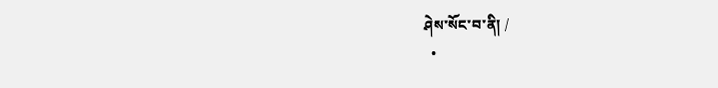ཤེས་སོང་བ་ནི། /
  •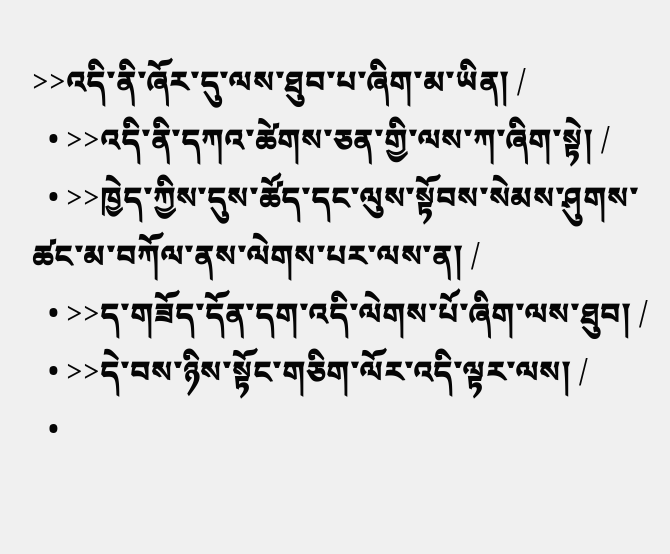>>འདི་ནི་ཞོར་དུ་ལས་ཐུབ་པ་ཞིག་མ་ཡིན། /
  • >>འདི་ནི་དཀའ་ཚེགས་ཅན་གྱི་ལས་ཀ་ཞིག་སྟེ། /
  • >>ཁྱེད་ཀྱིས་དུས་ཚོད་དང་ལུས་སྟོབས་སེམས་ཤུགས་ཚང་མ་བཀོལ་ནས་ལེགས་པར་ལས་ན། /
  • >>ད་གཟོད་དོན་དག་འདི་ལེགས་པོ་ཞིག་ལས་ཐུབ། /
  • >>དེ་བས་ཉིས་སྟོང་གཅིག་ལོར་འདི་ལྟར་ལས། /
  •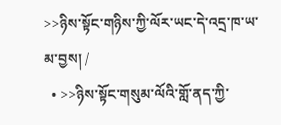>>ཉིས་སྟོང་གཉིས་ཀྱི་ལོར་ཡང་དེ་འདྲ་ཁ་ཡ་མ་བྱས། /
  • >>ཉིས་སྟོང་གསུམ་ལོའི་གློ་ནད་ཀྱི་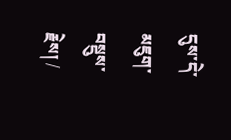དུས་དེ་མཇུག་བསྡུས་རྗེས། /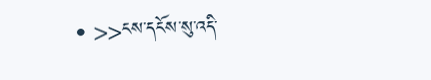• >>ངས་དངོས་སུ་འདི་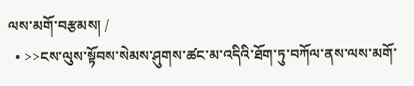ལས་མགོ་བརྩམས། /
  • >>ངས་ལུས་སྟོབས་སེམས་ཤུགས་ཚང་མ་འདིའི་ཐོག་ཏུ་བཀོལ་ནས་ལས་མགོ་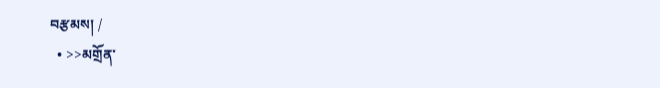བརྩམས། /
  • >>མགྲོན་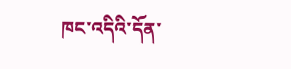ཁང་འདིའི་དོན་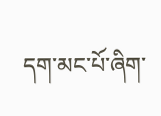དག་མང་པོ་ཞིག་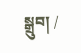སྒྲུབ། /